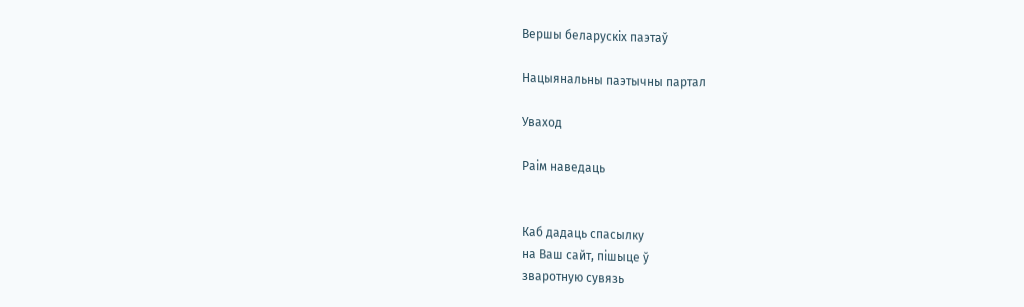Вершы беларускіх паэтаў

Нацыянальны паэтычны партал

Уваход

Раiм наведаць


Каб дадаць спасылку
на Ваш сайт, пiшыце ў
зваротную сувязь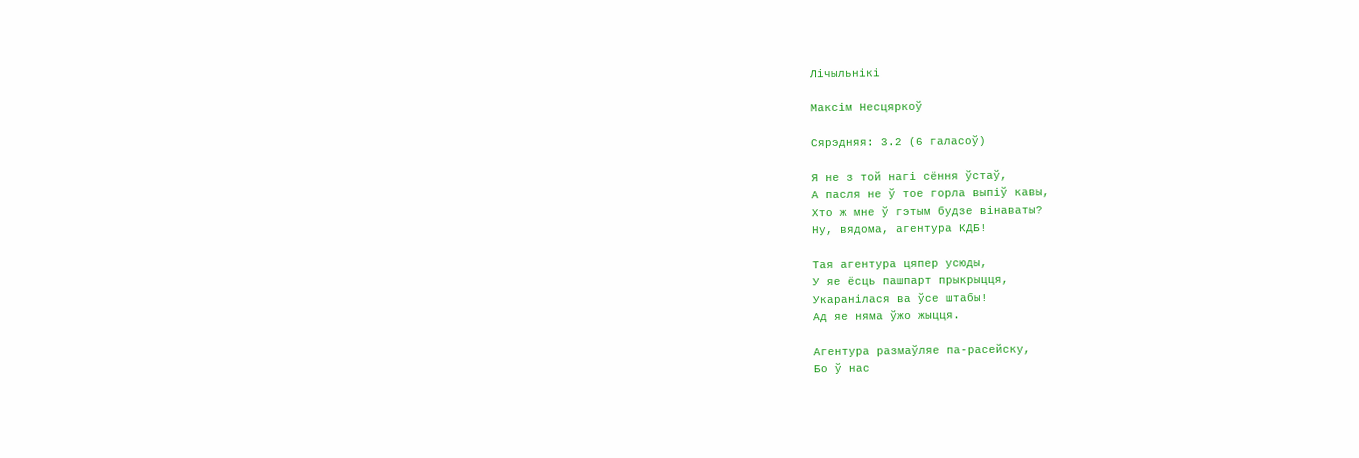Лічыльнікі

Максім Несцяркоў

Сярэдняя: 3.2 (6 галасоў)

Я не з той нагі сёння ўстаў,
А пасля не ў тое горла выпіў кавы,
Хто ж мне ў гэтым будзе вінаваты?
Ну, вядома, агентура КДБ!

Тая агентура цяпер усюды,
У яе ёсць пашпарт прыкрыцця,
Укаранілася ва ўсе штабы!
Ад яе няма ўжо жыцця.

Агентура размаўляе па-расейску,
Бо ў нас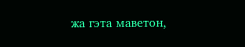жа гэта маветон,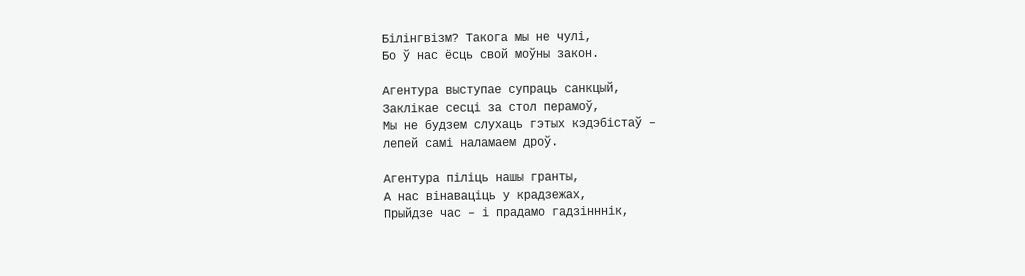Білінгвізм? Такога мы не чулі,
Бо ў нас ёсць свой моўны закон.

Агентура выступае супраць санкцый,
Заклікае сесці за стол перамоў,
Мы не будзем слухаць гэтых кэдэбістаў –
лепей самі наламаем дроў.

Агентура піліць нашы гранты,
А нас вінаваціць у крадзежах,
Прыйдзе час – і прадамо гадзінннік,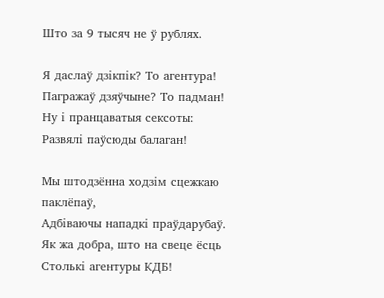Што за 9 тысяч не ў рублях.

Я даслаў дзікпік? То агентура!
Пагражаў дзяўчыне? То падман!
Ну і пранцаватыя сексоты:
Развялі паўсюды балаган!

Мы штодзённа ходзім сцежкаю паклёпаў,
Адбіваючы нападкі праўдарубаў.
Як жа добра, што на свеце ёсць
Столькі агентуры КДБ!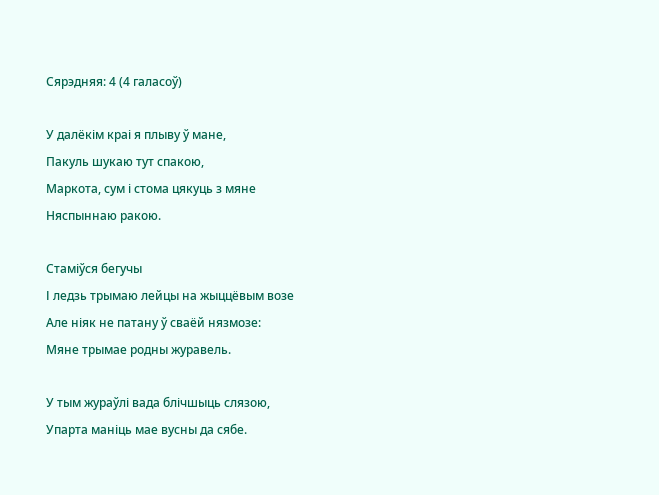Сярэдняя: 4 (4 галасоў)

У далёкім краі я плыву ў мане,
Пакуль шукаю тут спакою,
Маркота, сум і стома цякуць з мяне
Няспыннаю ракою.

Стаміўся бегучы
І ледзь трымаю лейцы на жыццёвым возе
Але ніяк не патану ў сваёй нязмозе:
Мяне трымае родны журавель.

У тым жураўлі вада блічшыць слязою,
Упарта маніць мае вусны да сябе.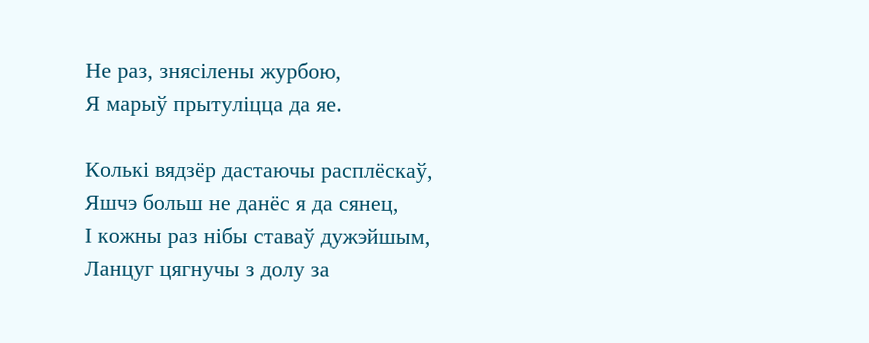Не раз, знясілены журбою,
Я марыў прытуліцца да яе.

Колькі вядзёр дастаючы расплёскаў,
Яшчэ больш не данёс я да сянец,
І кожны раз нібы ставаў дужэйшым,
Ланцуг цягнучы з долу за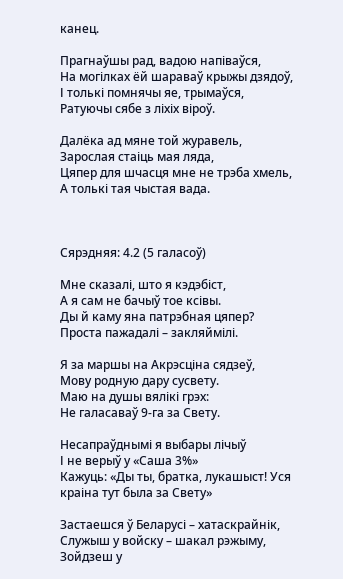канец.

Прагнаўшы рад, вадою напіваўся,
На могілках ёй шараваў крыжы дзядоў,
І толькі помнячы яе, трымаўся,
Ратуючы сябе з ліхіх віроў.

Далёка ад мяне той журавель,
Зарослая стаіць мая ляда,
Цяпер для шчасця мне не трэба хмель,
А толькі тая чыстая вада.



Сярэдняя: 4.2 (5 галасоў)

Мне сказалі, што я кэдэбіст,
А я сам не бачыў тое ксівы.
Ды й каму яна патрэбная цяпер?
Проста пажадалі – закляймілі.

Я за маршы на Акрэсціна сядзеў,
Мову родную дару сусвету.
Маю на душы вялікі грэх:
Не галасаваў 9-га за Свету.

Несапраўднымі я выбары лічыў
І не верыў у «Саша 3%»
Кажуць: «Ды ты, братка, лукашыст! Уся краіна тут была за Свету»

Застаешся ў Беларусі – хатаскрайнік,
Служыш у войску – шакал рэжыму,
Зойдзеш у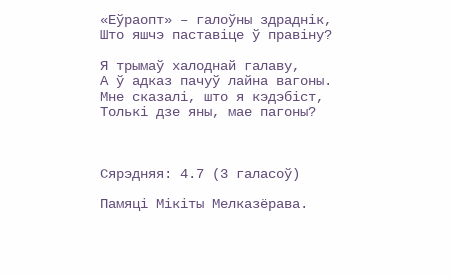«Еўраопт» – галоўны здраднік,
Што яшчэ паставіце ў правіну?

Я трымаў халоднай галаву,
А ў адказ пачуў лайна вагоны.
Мне сказалі, што я кэдэбіст,
Толькі дзе яны, мае пагоны?



Сярэдняя: 4.7 (3 галасоў)

Памяці Мікіты Мелказёрава.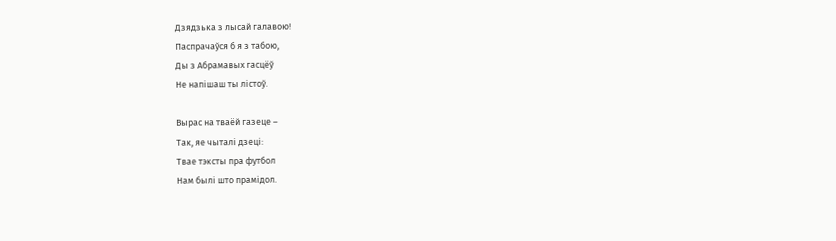Дзядзька з лысай галавою!
Паспрачаўся б я з табою,
Ды з Абрамавых гасцёў
Не напішаш ты лістоў.

Вырас на тваёй газеце –
Так, яе чыталі дзеці:
Твае тэксты пра футбол
Нам былі што прамідол.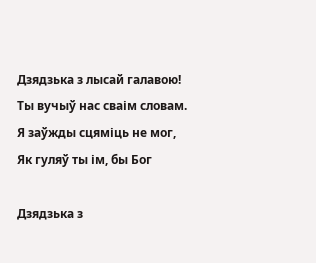Дзядзька з лысай галавою!
Ты вучыў нас сваім словам.
Я заўжды сцяміць не мог,
Як гуляў ты ім, бы Бог

Дзядзька з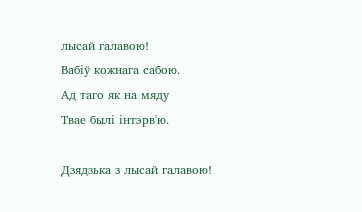лысай галавою!
Вабіў кожнага сабою.
Ад таго як на мяду
Твае былі інтэрв'ю.

Дзядзька з лысай галавою!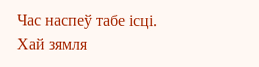Час наспеў табе ісці.
Хай зямля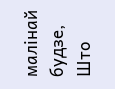малінай будзе,
Што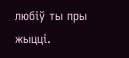любіў ты пры жыцці.